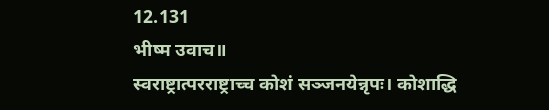12.131
भीष्म उवाच॥
स्वराष्ट्रात्परराष्ट्राच्च कोशं सञ्जनयेन्नृपः। कोशाद्धि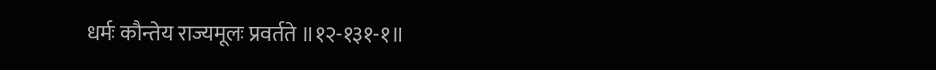धर्मः कौन्तेय राज्यमूलः प्रवर्तते ॥१२-१३१-१॥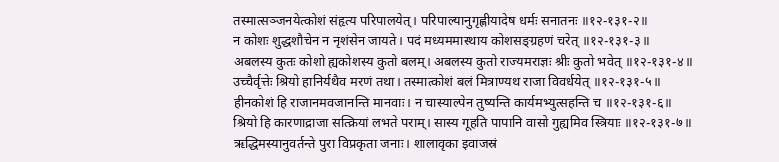तस्मात्सञ्जनयेत्कोशं संहृत्य परिपालयेत्। परिपाल्यानुगृह्णीयादेष धर्मः सनातनः ॥१२-१३१-२॥
न कोशः शुद्धशौचेन न नृशंसेन जायते। पदं मध्यममास्थाय कोशसङ्ग्रहणं चरेत् ॥१२-१३१-३॥
अबलस्य कुतः कोशो ह्यकोशस्य कुतो बलम्। अबलस्य कुतो राज्यमराज्ञः श्रीः कुतो भवेत् ॥१२-१३१-४॥
उच्चैर्वृत्तेः श्रियो हानिर्यथैव मरणं तथा। तस्मात्कोशं बलं मित्राण्यथ राजा विवर्धयेत् ॥१२-१३१-५॥
हीनकोशं हि राजानमवजानन्ति मानवाः। न चास्याल्पेन तुष्यन्ति कार्यमभ्युत्सहन्ति च ॥१२-१३१-६॥
श्रियो हि कारणाद्राजा सत्क्रियां लभते पराम्। सास्य गूहति पापानि वासो गुह्यमिव स्त्रियाः ॥१२-१३१-७॥
ऋद्धिमस्यानुवर्तन्ते पुरा विप्रकृता जनाः। शालावृका इवाजस्रं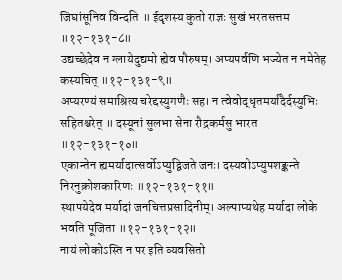जिघांसूनिव विन्दति ॥ ईदृशस्य कुतो राज्ञः सुखं भरतसत्तम ॥१२-१३१-८॥
उद्यच्छेदेव न ग्लायेदुद्यमो ह्येव पौरुषम्। अप्यपर्वणि भज्येत न नमेतेह कस्यचित् ॥१२-१३१-९॥
अप्यरण्यं समाश्रित्य चरेद्दस्युगणैः सह। न त्वेवोद्धृतमर्यादैर्दस्युभिः सहितश्चरेत् ॥ दस्यूनां सुलभा सेना रौद्रकर्मसु भारत ॥१२-१३१-१०॥
एकान्तेन ह्यमर्यादात्सर्वोऽप्युद्विजते जनः। दस्यवोऽप्युपशङ्कन्ते निरनुक्रोशकारिणः ॥१२-१३१-११॥
स्थापयेदेव मर्यादां जनचित्तप्रसादिनीम्। अल्पाप्यथेह मर्यादा लोके भवति पूजिता ॥१२-१३१-१२॥
नायं लोकोऽस्ति न पर इति व्यवसितो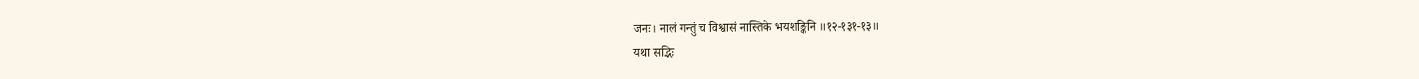जनः। नालं गन्तुं च विश्वासं नास्तिके भयशङ्किनि ॥१२-१३१-१३॥
यथा सद्भिः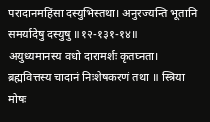परादानमहिंसा दस्युभिस्तथा। अनुरज्यन्ति भूतानि समर्यादेषु दस्युषु ॥१२-१३१-१४॥
अयुध्यमानस्य वधो दारामर्शः कृतघ्नता। ब्रह्मवित्तस्य चादानं निःशेषकरणं तथा ॥ स्त्रिया मोषः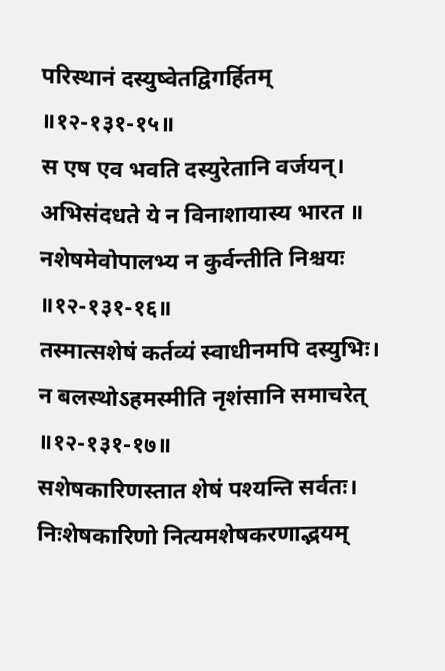परिस्थानं दस्युष्वेतद्विगर्हितम् ॥१२-१३१-१५॥
स एष एव भवति दस्युरेतानि वर्जयन्। अभिसंदधते ये न विनाशायास्य भारत ॥ नशेषमेवोपालभ्य न कुर्वन्तीति निश्चयः ॥१२-१३१-१६॥
तस्मात्सशेषं कर्तव्यं स्वाधीनमपि दस्युभिः। न बलस्थोऽहमस्मीति नृशंसानि समाचरेत् ॥१२-१३१-१७॥
सशेषकारिणस्तात शेषं पश्यन्ति सर्वतः। निःशेषकारिणो नित्यमशेषकरणाद्भयम्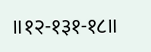॥१२-१३१-१८॥